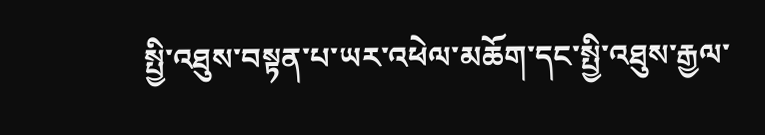སྤྱི་འཐུས་བསྟན་པ་ཡར་འཕེལ་མཆོག་དང་སྤྱི་འཐུས་རྒྱལ་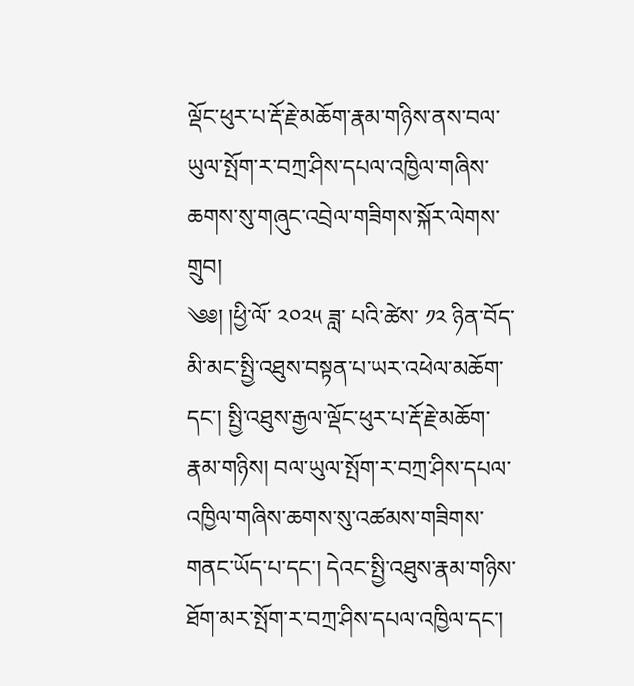ལྡོང་ཕུར་པ་རྡོ་རྗེ་མཆོག་རྣམ་གཉིས་ནས་བལ་ཡུལ་སྤོག་ར་བཀྲ་ཤིས་དཔལ་འཁྱིལ་གཞིས་ཆགས་སུ་གཞུང་འབྲེལ་གཟིགས་སྐོར་ལེགས་གྲུབ།
༄༅། །ཕྱི་ལོ་ ༢༠༢༥ ཟླ་ པའི་ཚེས་ ༡༢ ཉིན་བོད་མི་མང་སྤྱི་འཐུས་བསྟན་པ་ཡར་འཕེལ་མཆོག་དང་། སྤྱི་འཐུས་རྒྱལ་ལྡོང་ཕུར་པ་རྡོ་རྗེ་མཆོག་རྣམ་གཉིས། བལ་ཡུལ་སྤོག་ར་བཀྲ་ཤིས་དཔལ་འཁྱིལ་གཞིས་ཆགས་སུ་འཚམས་གཟིགས་གནང་ཡོད་པ་དང་། དེའང་སྤྱི་འཐུས་རྣམ་གཉིས་ཐོག་མར་སྤོག་ར་བཀྲ་ཤིས་དཔལ་འཁྱིལ་དང་།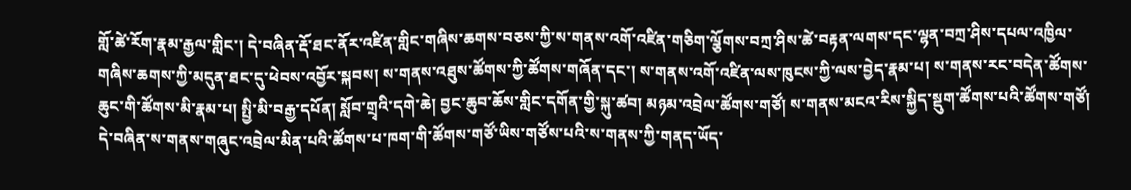གློ་ཚེ་རོག་རྣམ་རྒྱལ་གླིང་། དེ་བཞིན་རྡོ་ཐང་ནོར་འཛིན་གླིང་གཞིས་ཆགས་བཅས་ཀྱི་ས་གནས་འགོ་འཛིན་གཅིག་ལྕོགས་བཀྲ་ཤིས་ཚེ་བརྟན་ལགས་དང་ལྷན་བཀྲ་ཤིས་དཔལ་འཁྱིལ་གཞིས་ཆགས་ཀྱི་མདུན་ཐང་དུ་ཕེབས་འབྱོར་སྐབས། ས་གནས་འཐུས་ཚོགས་ཀྱི་ཚོགས་གཞོན་དང་། ས་གནས་འགོ་འཛིན་ལས་ཁུངས་ཀྱི་ལས་བྱེད་རྣམ་པ། ས་གནས་རང་བདེན་ཚོགས་ཆུང་གི་ཚོགས་མི་རྣམ་པ། སྤྱི་མི་བརྒྱ་དཔོན། སློབ་གྲྭའི་དགེ་ཆེ། བྱང་ཆུབ་ཆོས་གླིང་དགོན་གྱི་སྐུ་ཚབ། མཉམ་འབྲེལ་ཚོགས་གཙོ། ས་གནས་མངའ་རིས་སྐྱིད་སྡུག་ཚོགས་པའི་ཚོགས་གཙོ། དེ་བཞིན་ས་གནས་གཞུང་འབྲེལ་མིན་པའི་ཚོགས་པ་ཁག་གི་ཚོགས་གཙོ་ཡིས་གཙོས་པའི་ས་གནས་ཀྱི་གནད་ཡོད་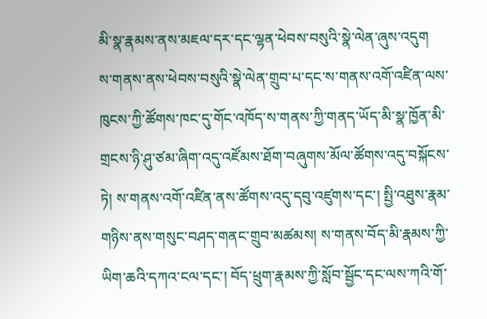མི་སྣ་རྣམས་ནས་མཇལ་དར་དང་ལྷན་ཕེབས་བསུའི་སྣེ་ལེན་ཞུས་འདུག
ས་གནས་ནས་ཕེབས་བསུའི་སྣེ་ལེན་གྲུབ་པ་དང་ས་གནས་འགོ་འཛིན་ལས་ཁུངས་ཀྱི་ཚོགས་ཁང་དུ་གོང་འཁོད་ས་གནས་ཀྱི་གནད་ཡོད་མི་སྣ་ཁྱོན་མི་གྲངས་ཉི་ཤུ་ཙམ་ཞིག་འདུ་འཛོམས་ཐོག་བཞུགས་མོལ་ཚོགས་འདུ་བསྐོངས་ཏེ། ས་གནས་འགོ་འཛིན་ནས་ཚོགས་འདུ་དབུ་འཛུགས་དང་། སྤྱི་འཐུས་རྣམ་གཉིས་ནས་གསུང་བཤད་གནང་གྲུབ་མཚམས། ས་གནས་བོད་མི་རྣམས་ཀྱི་ཡིག་ཆའི་དཀའ་ངལ་དང་། བོད་ཕྲུག་རྣམས་ཀྱི་སློབ་སྦྱོང་དང་ལས་ཀའི་གོ་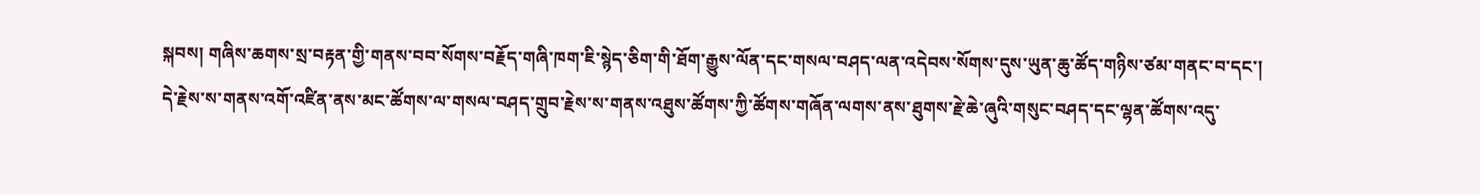སྐབས། གཞིས་ཆགས་སྲ་བརྟན་གྱི་གནས་བབ་སོགས་བརྗོད་གཞི་ཁག་ཇི་སྙེད་ཅིག་གི་ཐོག་རྒྱུས་ལོན་དང་གསལ་བཤད་ལན་འདེབས་སོགས་དུས་ཡུན་ཆུ་ཚོད་གཉིས་ཙམ་གནང་བ་དང་།
དེ་རྗེས་ས་གནས་འགོ་འཛིན་ནས་མང་ཚོགས་ལ་གསལ་བཤད་གྲུབ་རྗེས་ས་གནས་འཐུས་ཚོགས་ཀྱི་ཚོགས་གཞོན་ལགས་ནས་ཐུགས་རྗེ་ཆེ་ཞུའི་གསུང་བཤད་དང་ལྷན་ཚོགས་འདུ་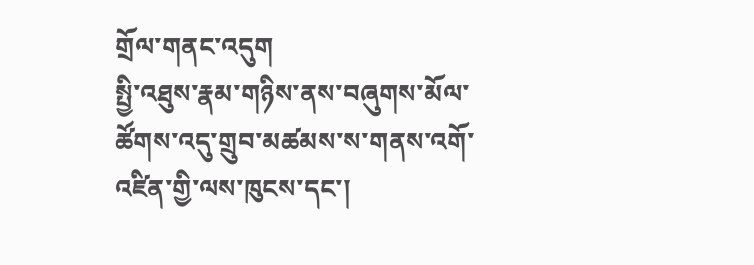གྲོལ་གནང་འདུག
སྤྱི་འཐུས་རྣམ་གཉིས་ནས་བཞུགས་མོལ་ཚོགས་འདུ་གྲུབ་མཚམས་ས་གནས་འགོ་འཛིན་གྱི་ལས་ཁུངས་དང་།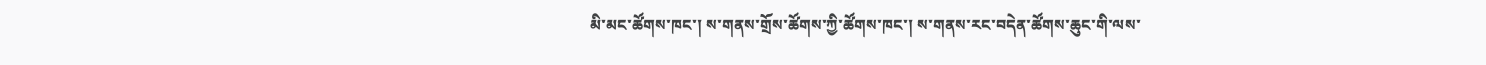མི་མང་ཚོགས་ཁང་། ས་གནས་གྲོས་ཚོགས་ཀྱི་ཚོགས་ཁང་། ས་གནས་རང་བདེན་ཚོགས་ཆུང་གི་ལས་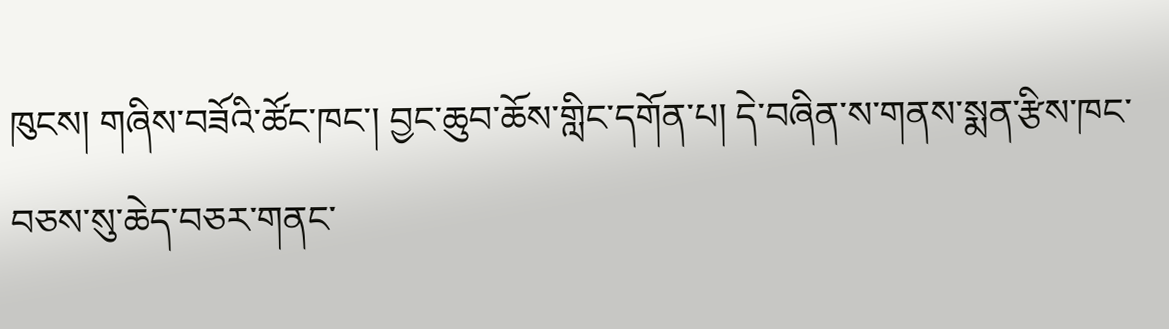ཁུངས། གཞིས་བཟོའི་ཚོང་ཁང་། བྱང་ཆུབ་ཆོས་གླིང་དགོན་པ། དེ་བཞིན་ས་གནས་སྨན་རྩིས་ཁང་བཅས་སུ་ཆེད་བཅར་གནང་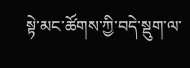སྟེ་མང་ཚོགས་ཀྱི་བདེ་སྡུག་ལ་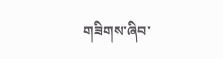གཟིགས་ཞིབ་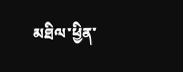མཐིལ་ཕྱིན་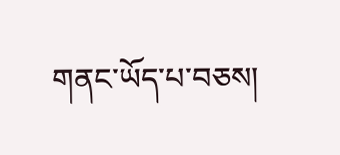གནང་ཡོད་པ་བཅས།